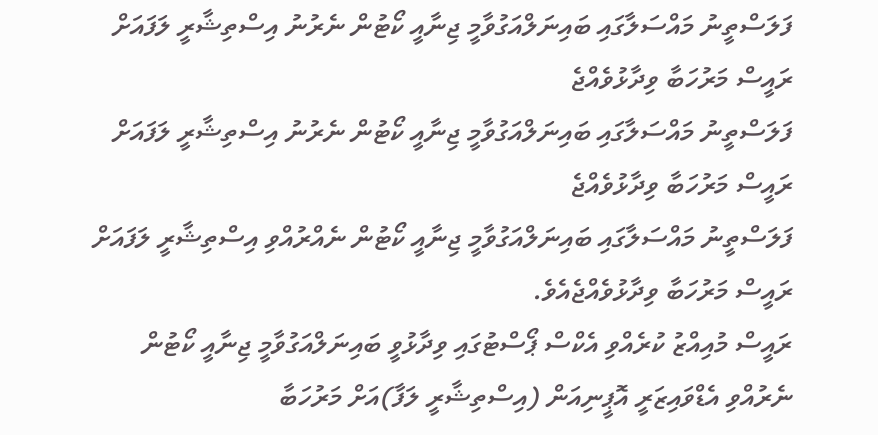ފަލަސްތީނު މައްސަލާގައި ބައިނަލްއަގުވާމީ ޖިނާއީ ކޯޓުން ނެރުނު އިސްތިޝާރީ ލަފައަށް ރައީސް މަރުހަބާ ވިދާޅުވެއްޖެ
ފަލަސްތީނު މައްސަލާގައި ބައިނަލްއަގުވާމީ ޖިނާއީ ކޯޓުން ނެރުނު އިސްތިޝާރީ ލަފައަށް ރައީސް މަރުހަބާ ވިދާޅުވެއްޖެ
ފަލަސްތީނު މައްސަލާގައި ބައިނަލްއަގުވާމީ ޖިނާއީ ކޯޓުން ނެއްރުއްވި އިސްތިޝާރީ ލަފައަށް ރައީސް މަރުހަބާ ވިދާޅުވެއްޖެއެވެ.
ރައީސް މުއިއްޒު ކުރެއްވި އެކްސް ޕޯސްޓުގައި ވިދާޅުވީ ބައިނަލްއަގުވާމީ ޖިނާއީ ކޯޓުން ނެރުއްވި އެޑްވައިޒަރީ އޮޕީނިއަން (އިސްތިޝާރީ ލަފާ)އަށް މަރުހަބާ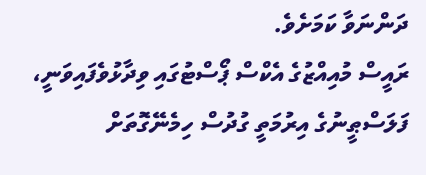ދަންނަވާ ކަމަށެވެ.
ރައީސް މުއިއްޒުގެ އެކްސް ޕޯސްޓުގައި ވިދާޅުވެފައިވަނީ، ފަލަސްޠީނުގެ އިރުމަތީ ގުދުސް ހިމެނޭގޮތަށް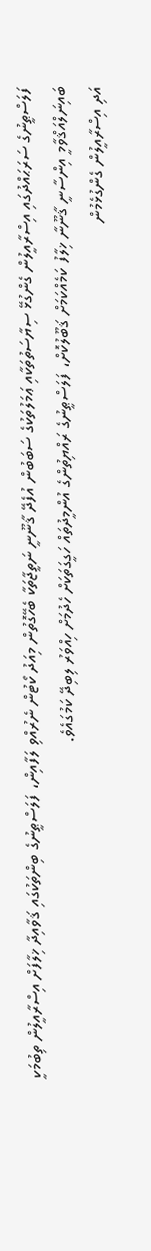ފަލަސްޠީނުގެ ސަރަޙައްދުގައި އިސްރާއީލުން ގެންގުޅޭ ސިޔާސަތުތަކާއި ޢަމަލުތަކުގެ ސަބަބުން އުފެދޭ ޤާނޫނީ ނަތީޖާތަކާ ބެހޭގޮތުން މިއަދު ކޯޓުން ނެރުއްވި ލަފާއިން، ފަލަސްޠީނުގެ ބިންތަކުގައި ޤަވާއިދާ ޚިލާފަށް އިސްރާއީލުން ތިބުމަކީ ބައިނަލްއަޤްވާމީ އިންސާނީ ޤާނޫނާ ޚިލާފު ކަމެއްކަމަށް ޤަބޫލުކޮށް، ފަލަސްޠީނުގެ ރައްޔިތުންގެ އުންމީދުތައް ހަގީގަތަކަށް ހެދުމަށް ހިއްވަރު ލިބިދޭ ކަމުގައެވެ.
އަދި އިސްރާއީލުން ގެންގުޅެމުން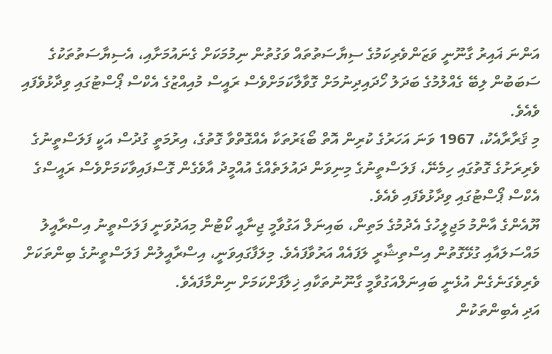އަންނަ ޣައިރު ގާނޫނީ ވަޒަންވެރިކަމުގެ ސިޔާސަތުތައް ވަގުތުން ނިމުމަކަށް ގެނައުމަށާއި، އެސިޔާސަތުތަކުގެ ސަބަބުން ލިބޭ ގެއްލުމުގެ ބަދަލު ހޯދައިދިނުމަށް ގޮވާލާކަމަށްވެސް ރައީސް މުއިއްޒުގެ އެކްސް ޕޯސްޓުގައި ވިދާޅުވެފައި ވެއެވެ.
މި ޤަރާރާއެކު، 1967 ވަނަ އަހަރުގެ ކުރިން އޮތް ބޯޑަރުތަކާ އެއްގޮތްވާ ގޮތުގެ، އިރުމަތީ ގުދުސް އަކީ ފަލަސްތީނުގެ ވެރިރަށުގެ ގޮތުގައި ހިމެނޭ، ފަލަސްތީނުގެ މިނިވަން ދައުލަތެއްގެ އުއްމީދު އާވެގެން ގޮސްފައިވާކަމަށްވެސް ރައީސްގެ އެކްސް ޕޯސްޓުގައި ވިދާޅުވެފައި ވެއެވެ.
ޔޫއެންގެ އާންމު މަޖިލީހުގެ އެދުމުގެ މަތިން، ބައިނަލް އަގުވާމީ ޖިނާއީ ކޯޓުން މިއަދުވަނީ ފަލަސްތީނު އިސްރާއީލު މައްސަލައާއި ގުޅޭގޮތުން އިސްތިޝާރީ ލަފައެއް އަރުވާފައެވެ. މިލަފާގައިވަނީ، އިސްރާއީލުން ފަލަސްތީނުގެ ބިންތަކަށް ވެރިވެގަނެގެން އުޅެނީ ބައިނަލްއަގުވާމީ ގާނޫނުތަކާއި ޚިލާފަށްކަމަށް ނިންމާފައެވެ.
އަދި އެބިންތަކުން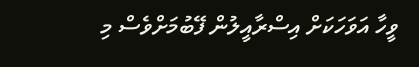ވީހާ އަވަހަކަށް އިސްރާއީލުން ފޭބުމަށްވެސް މި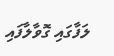ލަފާގައި ގޮވާލާފައި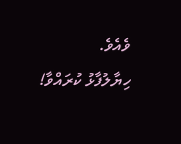ވެއެވެ.
ހިޔާލުފާޅު ކުރައްވާ!